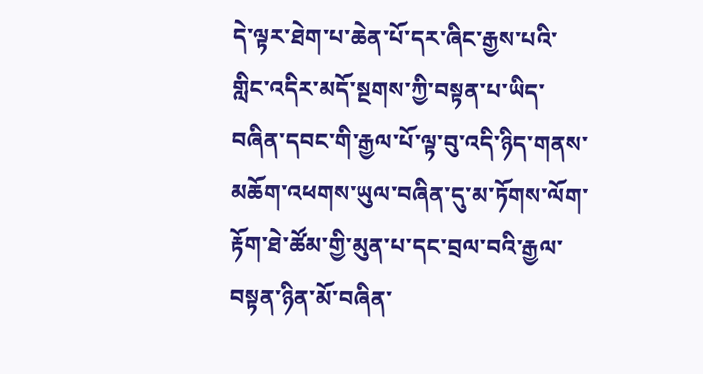དེ་ལྟར་ཐེག་པ་ཆེན་པོ་དར་ཞིང་རྒྱས་པའི་གླིང་འདིར་མདོ་སྔགས་ཀྱི་བསྟན་པ་ཡིད་བཞིན་དབང་གི་རྒྱལ་པོ་ལྟ་བུ་འདི་ཉིད་གནས་མཆོག་འཕགས་ཡུལ་བཞིན་དུ་མ་ཏོགས་ལོག་རྟོག་ཐེ་ཚོམ་གྱི་མུན་པ་དང་བྲལ་བའི་རྒྱལ་བསྟན་ཉིན་མོ་བཞིན་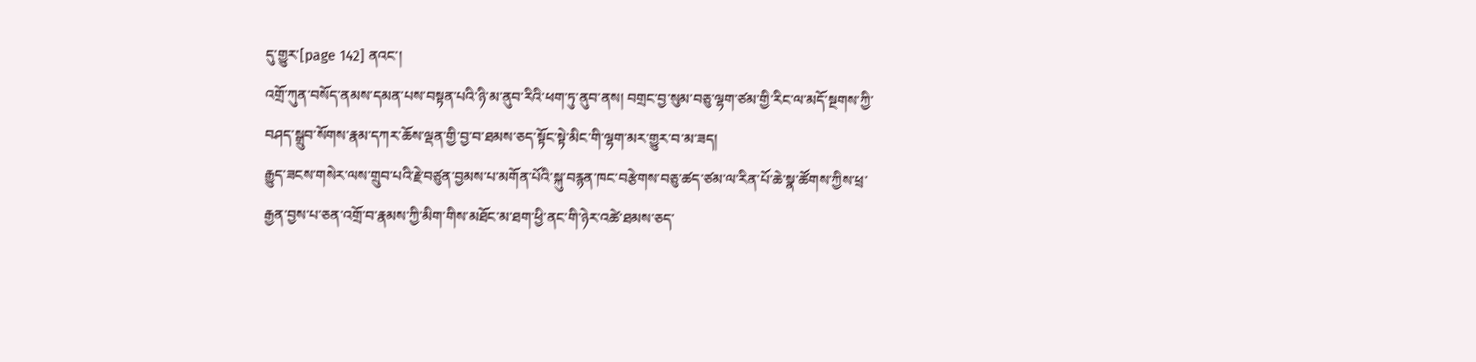དུ་གྱུར་[page 142] ནའང་།
འགྲོ་ཀུན་བསོད་ནམས་དམན་པས་བསྟན་པའི་ཉི་མ་ནུབ་རིའི་ཕག་ཏུ་ནུབ་ནས། བགྲང་བྱ་སུམ་བཅུ་ལྷག་ཙམ་གྱི་རིང་ལ་མདོ་སྔགས་ཀྱི་བཤད་སྒྲུབ་སོགས་རྣམ་དཀར་ཆོས་ལྡན་གྱི་བྱ་བ་ཐམས་ཅད་སྟོང་སྟེ་མིང་གི་ལྷག་མར་གྱུར་བ་མ་ཟད།
རྒྱུད་ཟངས་གསེར་ལས་གྲུབ་པའི་རྗེ་བཙུན་བྱམས་པ་མགོན་པོའི་སྐུ་བརྙན་ཁང་བརྩེགས་བཅུ་ཚད་ཙམ་ལ་རིན་པོ་ཆེ་སྣ་ཚོགས་ཀྱིས་ཕྲ་རྒྱན་བྱས་པ་ཅན་འགྲོ་བ་རྣམས་ཀྱི་མིག་གིས་མཐོང་མ་ཐག་ཕྱི་ནང་གི་ཉེར་འཚེ་ཐམས་ཅད་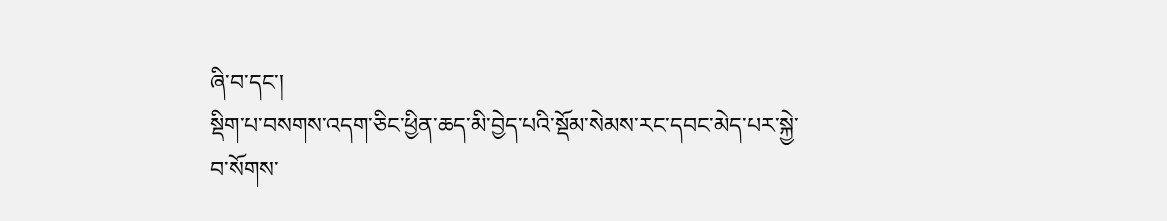ཞི་བ་དང་།
སྡིག་པ་བསགས་འདག་ཅིང་ཕྱིན་ཆད་མི་བྱེད་པའི་སྡོམ་སེམས་རང་དབང་མེད་པར་སྐྱེ་བ་སོགས་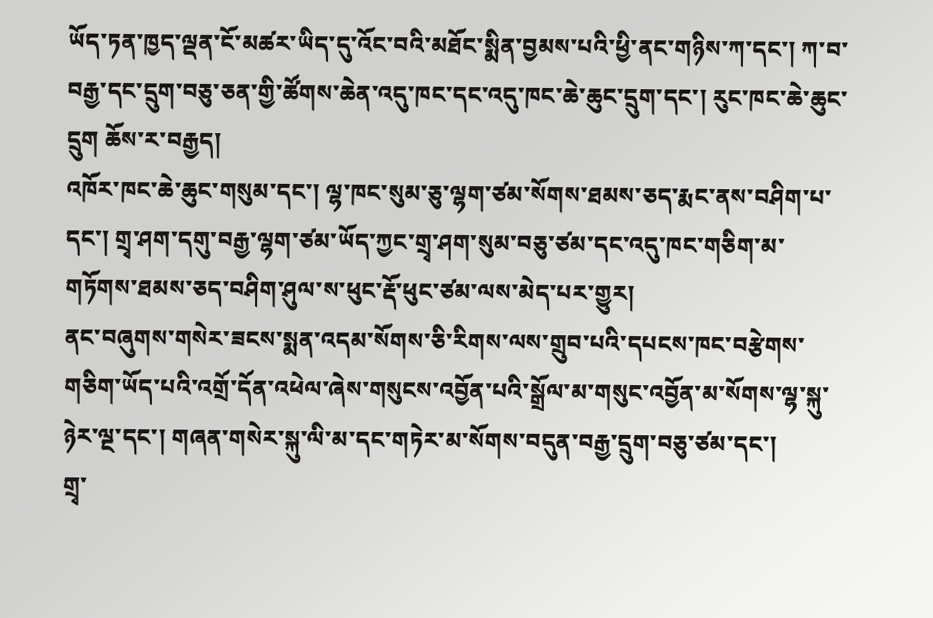ཡོད་ཏན་ཁྱད་ལྡན་ངོ་མཚར་ཡིད་དུ་འོང་བའི་མཐོང་སྨིན་བྱམས་པའི་ཕྱི་ནང་གཉིས་ཀ་དང་། ཀ་བ་བརྒྱ་དང་དྲུག་བཅུ་ཅན་གྱི་ཚོགས་ཆེན་འདུ་ཁང་དང་འདུ་ཁང་ཆེ་ཆུང་དྲུག་དང་། རུང་ཁང་ཆེ་ཆུང་དྲུག ཆོས་ར་བརྒྱད།
འཁོར་ཁང་ཆེ་ཆུང་གསུམ་དང་། ལྷ་ཁང་སུམ་ཅུ་ལྷག་ཙམ་སོགས་ཐམས་ཅད་རྨང་ནས་བཤིག་པ་དང་། གྲྭ་ཤག་དགུ་བརྒྱ་ལྷག་ཙམ་ཡོད་ཀྱང་གྲྭ་ཤག་སུམ་བཅུ་ཙམ་དང་འདུ་ཁང་གཅིག་མ་གཏོགས་ཐམས་ཅད་བཤིག་ཤུལ་ས་ཕུང་རྡོ་ཕུང་ཙམ་ལས་མེད་པར་གྱུར།
ནང་བཞུགས་གསེར་ཟངས་སྨན་འདམ་སོགས་ཅི་རིགས་ལས་གྲུབ་པའི་དཔངས་ཁང་བརྩེགས་གཅིག་ཡོད་པའི་འགྲོ་དོན་འཕེལ་ཞེས་གསུངས་འབྱོན་པའི་སྒྲོལ་མ་གསུང་འབྱོན་མ་སོགས་ལྷ་སྐུ་ཉེར་ལྔ་དང་། གཞན་གསེར་སྐུ་ལི་མ་དང་གཏེར་མ་སོགས་བདུན་བརྒྱ་དྲུག་བཅུ་ཙམ་དང་།
གྲྭ་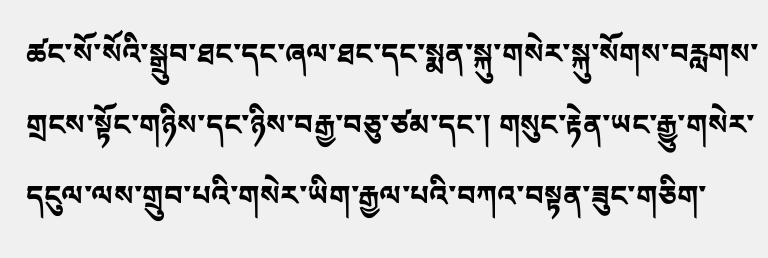ཚང་སོ་སོའི་སྒྲུབ་ཐང་དང་ཞལ་ཐང་དང་སྨན་སྐུ་གསེར་སྐུ་སོགས་བརླགས་གྲངས་སྟོང་གཉིས་དང་ཉིས་བརྒྱ་བཅུ་ཙམ་དང་། གསུང་རྟེན་ཡང་རྒྱུ་གསེར་དངུལ་ལས་གྲུབ་པའི་གསེར་ཡིག་རྒྱལ་པའི་བཀའ་བསྟན་ཟུང་གཅིག་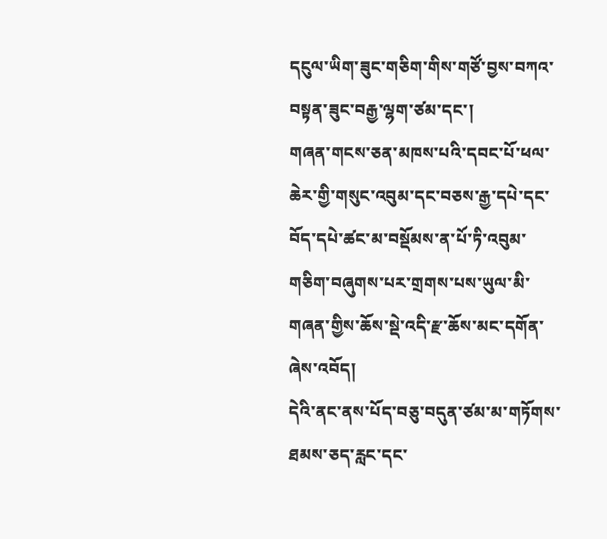དངུལ་ཡིག་ཟུང་གཅིག་གིས་གཙོ་བྱས་བཀའ་བསྟན་ཟུང་བརྒྱ་ལྷག་ཙམ་དང་།
གཞན་གངས་ཅན་མཁས་པའི་དབང་པོ་ཕལ་ཆེར་གྱི་གསུང་འབུམ་དང་བཅས་རྒྱ་དཔེ་དང་བོད་དཔེ་ཚང་མ་བསྡོམས་ན་པོ་ཏི་འབུམ་གཅིག་བཞུགས་པར་གྲགས་པས་ཡུལ་མི་གཞན་གྱིས་ཆོས་སྡེ་འདི་རྫ་ཆོས་མང་དགོན་ཞེས་འབོད།
དེའི་ནང་ནས་པོད་བཅུ་བདུན་ཙམ་མ་གཏོགས་ཐམས་ཅད་རླང་དང་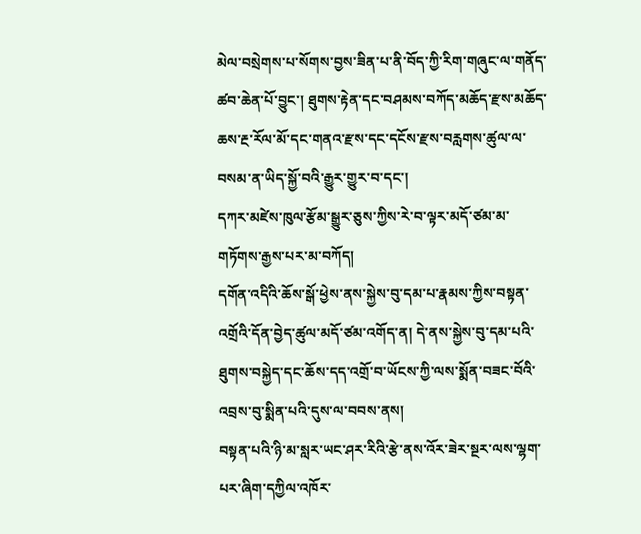མེལ་བསྲེགས་པ་སོགས་བྱས་ཟིན་པ་ནི་བོད་ཀྱི་རིག་གཞུང་ལ་གནོད་ཚབ་ཆེན་པོ་བྱུང་། ཐུགས་རྟེན་དང་བཤམས་བཀོད་མཆོད་རྫས་མཆོད་ཆས་རྔ་རོལ་མོ་དང་གནའ་རྫས་དང་དངོས་རྫས་བརླགས་ཚུལ་ལ་བསམ་ན་ཡིད་སྐྱོ་བའི་རྒྱུར་གྱུར་བ་དང་།
དཀར་མཛེས་ཁུལ་རྩོམ་སྒྱུར་ཅུས་ཀྱིས་རེ་བ་ལྟར་མདོ་ཙམ་མ་གཏོགས་རྒྱས་པར་མ་བཀོད།
དགོན་འདིའི་ཆོས་སྒོ་ཕྱེས་ནས་སྐྱེས་བུ་དམ་པ་རྣམས་ཀྱིས་བསྟན་འགྲོའི་དོན་བྱེད་ཚུལ་མདོ་ཙམ་འགོད་ན། དེ་ནས་སྐྱེས་བུ་དམ་པའི་ཐུགས་བསྐྱེད་དང་ཆོས་དད་འགྲོ་བ་ཡོངས་ཀྱི་ལས་སྨོན་བཟང་བོའི་འབྲས་བུ་སྨིན་པའི་དུས་ལ་བབས་ནས།
བསྟན་པའི་ཉི་མ་སླར་ཡང་ཤར་རིའི་རྩེ་ནས་འོར་ཟེར་སྔར་ལས་ལྷག་པར་ཞིག་དཀྱིལ་འཁོར་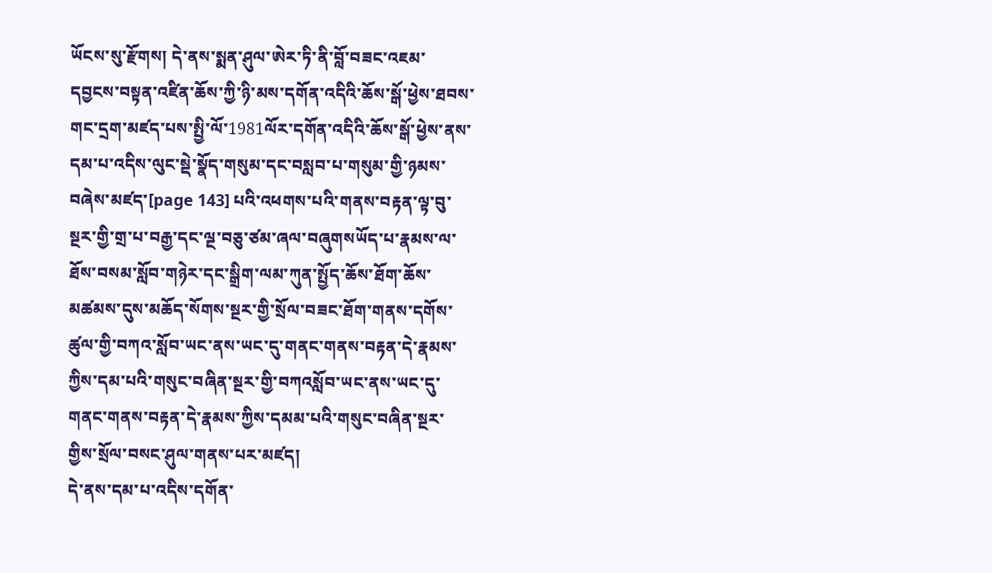ཡོངས་སུ་རྫོགས། དེ་ནས་སྨན་ཤུལ་ཨེར་ཏི་ནི་བློ་བཟང་འཇམ་དབྱངས་བསྟན་འཛིན་ཆོས་ཀྱི་ཉི་མས་དགོན་འདིའི་ཆོས་སྒོ་ཕྱེས་ཐབས་གང་དྲག་མཛད་པས་སྤྱི་ལོ་1981ལོར་དགོན་འདིའི་ཆོས་སྒོ་ཕྱེས་ནས་དམ་པ་འདིས་ལུང་སྡེ་སྣོད་གསུམ་དང་བསླབ་པ་གསུམ་གྱི་ཉམས་བཞེས་མཛད་[page 143] པའི་འཕགས་པའི་གནས་བརྟན་ལྟ་བུ་སྔར་གྱི་གྲ་པ་བརྒྱ་དང་ལྔ་བཅུ་ཙམ་ཞལ་བཞུགསཡོད་པ་རྣམས་ལ་ཐོས་བསམ་སློབ་གཉེར་དང་སྒྲིག་ལམ་ཀུན་སྤྱོད་ཆོས་ཐོག་ཆོས་མཚམས་དུས་མཆོད་སོགས་སྔར་གྱི་སྲོལ་བཟང་ཐོག་གནས་དགོས་ཚུལ་གྱི་བཀའ་སློབ་ཡང་ནས་ཡང་དུ་གནང་གནས་བརྟན་དེ་རྣམས་ཀྱིས་དམ་པའི་གསུང་བཞིན་སྔར་གྱི་བཀའསློབ་ཡང་ནས་ཡང་དུ་གནང་གནས་བརྟན་དེ་རྣམས་ཀྱིས་དམམ་པའི་གསུང་བཞིན་སྔར་གྱིས་སྲོལ་བསང་ཤུལ་གནས་པར་མཛད།
དེ་ནས་དམ་པ་འདིས་དགོན་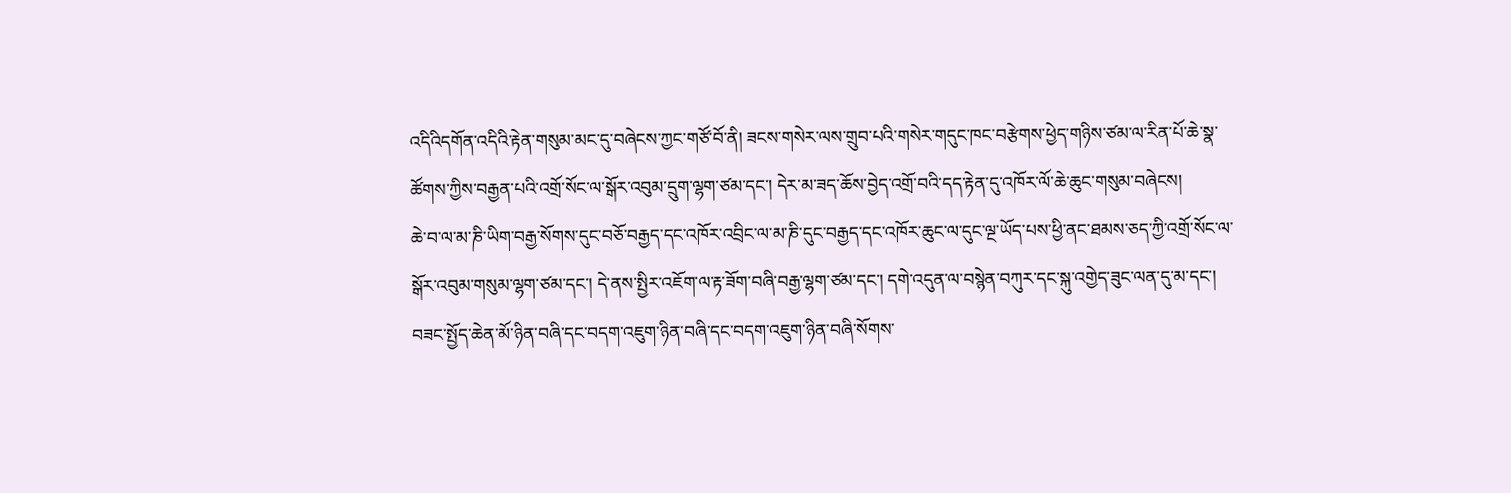འདིའིདགོན་འདིའི་རྟེན་གསུམ་མང་དུ་བཞེངས་ཀྱང་གཙོ་བོ་ནི། ཟངས་གསེར་ལས་གྲུབ་པའི་གསེར་གདུང་ཁང་བརྩེགས་ཕྱེད་གཉིས་ཙམ་ལ་རིན་པོ་ཆེ་སྣ་ཚོགས་ཀྱིས་བརྒྱན་པའི་འགྲོ་སོང་ལ་སྒོར་འབུམ་དྲུག་ལྷག་ཙམ་དང་། དེར་མ་ཟད་ཆོས་བྱེད་འགྲོ་བའི་དད་རྟེན་དུ་འཁོར་ལོ་ཆེ་ཆུང་གསུམ་བཞེངས།
ཆེ་བ་ལ་མ་ཎི་ཡིག་བརྒྱ་སོགས་དུང་བཅོ་བརྒྱད་དང་འཁོར་འབྲིང་ལ་མ་ཎི་དུང་བརྒྱད་དང་འཁོར་ཆུང་ལ་དུང་ལྔ་ཡོད་པས་ཕྱི་ནང་ཐམས་ཅད་ཀྱི་འགྲོ་སོང་ལ་སྒོར་འབུམ་གསུམ་ལྷག་ཙམ་དང་། དེ་ནས་སྤྱིར་འཇོག་ལ་རྟ་ཟོག་བཞི་བརྒྱ་ལྷག་ཙམ་དང་། དགེ་འདུན་ལ་བསྙེན་བཀུར་དང་སྐུ་འགྱེད་ཟུང་ལན་དུ་མ་དང་།
བཟང་སྤྱོད་ཆེན་མོ་ཉིན་བཞི་དང་བདག་འཇུག་ཉིན་བཞི་དང་བདག་འཇུག་ཉིན་བཞི་སོགས་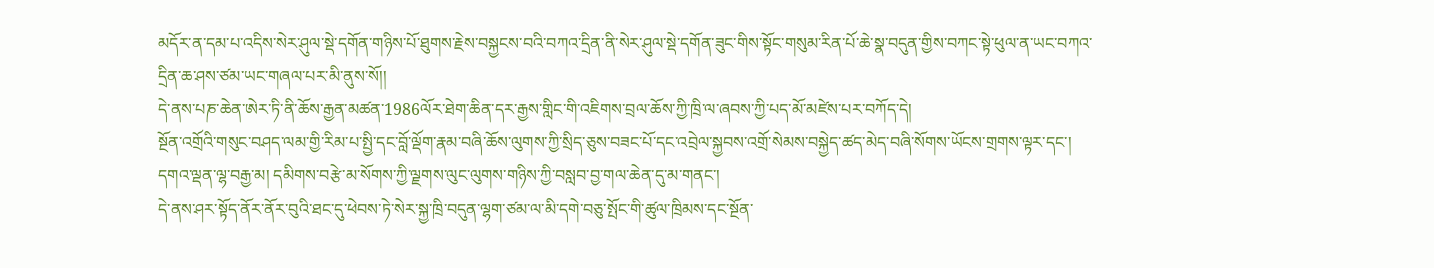མདོར་ན་དམ་པ་འདིས་སེར་ཤུལ་སྡེ་དགོན་གཉིས་པོ་ཐུགས་རྗེས་བསྐྱངས་བའི་བཀའ་དྲིན་ནི་སེར་ཤུལ་སྡེ་དགོན་ཟུང་གིས་སྟོང་གསུམ་རིན་པོ་ཆེ་སྣ་བདུན་གྱིས་བཀང་སྟེ་ཕུལ་ན་ཡང་བཀའ་དྲིན་ཆ་ཤས་ཙམ་ཡང་གཞལ་པར་མི་ནུས་སོ།།
དེ་ནས་པཎ་ཆེན་ཨེར་ཏི་ནི་ཆོས་རྒྱན་མཚན་1986ལོར་ཐེག་ཆིན་དར་རྒྱས་གླིང་གི་འཇིགས་བྲལ་ཆོས་ཀྱི་ཁྲི་ལ་ཞབས་ཀྱི་པད་མོ་མཛེས་པར་བཀོད་དེ།
སྔོན་འགྲོའི་གསུང་བཤད་ལམ་གྱི་རིམ་པ་སྤྱི་དང་བློ་ལྡོག་རྣམ་བཞི་ཆོས་ལུགས་ཀྱི་སྲིད་ཅུས་བཟང་པོ་དང་འབྲེལ་སྐྱབས་འགྲོ་སེམས་བསྐྱེད་ཚད་མེད་བཞི་སོགས་ཡོངས་གྲགས་ལྟར་དང་། དགའ་ལྡན་ལྷ་བརྒྱ་མ། དམིགས་བརྩེ་མ་སོགས་ཀྱི་ལྗགས་ལུང་ལུགས་གཉིས་ཀྱི་བསླབ་བྱ་གལ་ཆེན་དུ་མ་གནང་།
དེ་ནས་ཤར་སྟོད་ནོར་ནོར་བུའི་ཐང་དུ་ཕེབས་ཏེ་སེར་སྐྱ་ཁྲི་བདུན་ལྷག་ཙམ་ལ་མི་དགེ་བཅུ་སྤོང་གི་ཚུལ་ཁྲིམས་དང་སྔོན་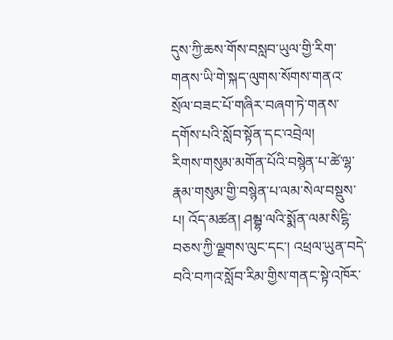དུས་ཀྱི་ཆས་གོས་བསླབ་ཡུལ་གྱི་རིག་གནས་ཡི་གེ་སྐད་ལུགས་སོགས་གནའ་སྲོལ་བཟང་པོ་གཞིར་བཞག་ཏེ་གནས་དགོས་པའི་སློབ་སྟོན་དང་འབྲེལ།
རིགས་གསུམ་མགོན་པོའི་བསྙེན་པ་ཚེ་ལྷ་རྣམ་གསུམ་གྱི་བསྙེན་པ་ལམ་སེལ་བསྡུས་པ། འོད་མཚན། ཤམྦྷ་ལའི་སྨོན་ལམ་སིངྷི་བཅས་ཀྱི་ལྗགས་ལུང་དང་། འཕྲལ་ཡུན་བདེ་བའི་བཀའ་སློབ་རིམ་གྱིས་གནང་སྟེ་འཁོར་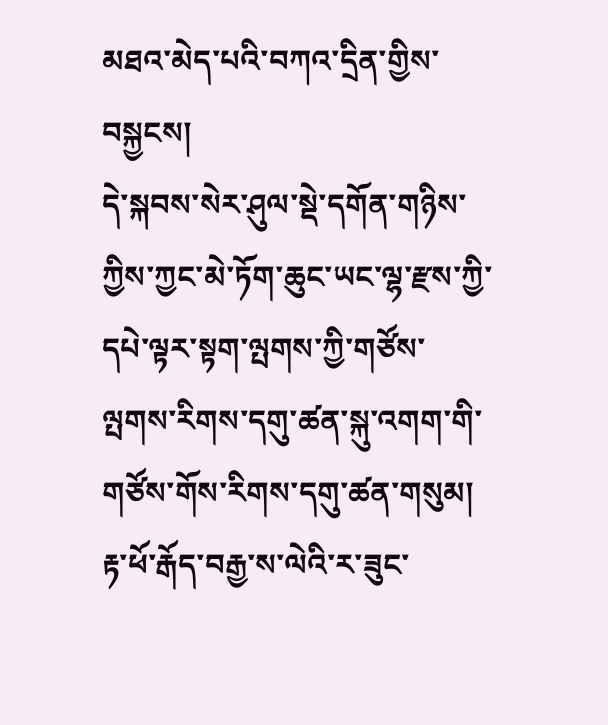མཐའ་མེད་པའི་བཀའ་དྲིན་གྱིས་བསྐྱངས།
དེ་སྐབས་སེར་ཤུལ་སྡེ་དགོན་གཉིས་ཀྱིས་ཀྱང་མེ་ཏོག་ཆུང་ཡང་ལྷ་རྫས་ཀྱི་དཔེ་ལྟར་སྟག་ལྤགས་ཀྱི་གཙོས་ལྤགས་རིགས་དགུ་ཚན་སྐུ་འགག་གི་གཙོས་གོས་རིགས་དགུ་ཚན་གསུམ། རྟ་ཕོ་རྒོད་བརྒྱ་ས་ལེའི་ར་ཟུང་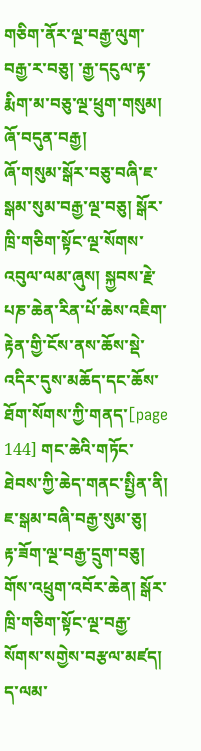གཅིག་ནོར་ལྔ་བརྒྱ་ལུག་བརྒྱ་ར་བཅུ། ་རྒྱ་དངུལ་རྟ་རྨིག་མ་བཅུ་ལྔ་ཕྲུག་གསུམ། ཞོ་བདུན་བརྒྱ།
ཞོ་གསུམ་སྒོར་བཅུ་བཞི་ཇ་སྒམ་སུམ་བརྒྱ་ལྔ་བཅུ། སྒོར་ཁྲི་གཅིག་སྟོང་ལྔ་སོགས་འབུལ་ལམ་ཞུས། སྐྱབས་རྗེ་པཎ་ཆེན་རིན་པོ་ཆེས་འཇིག་རྟེན་གྱི་ངོས་ནས་ཆོས་སྡེ་འདིར་དུས་མཆོད་དང་ཆོས་ཐོག་སོགས་ཀྱི་གནད་[page 144] གང་ཆེའི་གཏོང་ཐེབས་ཀྱི་ཆེད་གནང་སྤྱིན་ནི། ཇ་སྒམ་བཞི་བརྒྱ་སུམ་ཅུ།
རྟ་ཟོག་ལྔ་བརྒྱ་དྲུག་བཅུ། གོས་འཕྲུག་འབོར་ཆེན། སྒོར་ཁྲི་གཅིག་སྟོང་ལྔ་བརྒྱ་སོགས་སགྱེས་བརྩལ་མཛད། ད་ལམ་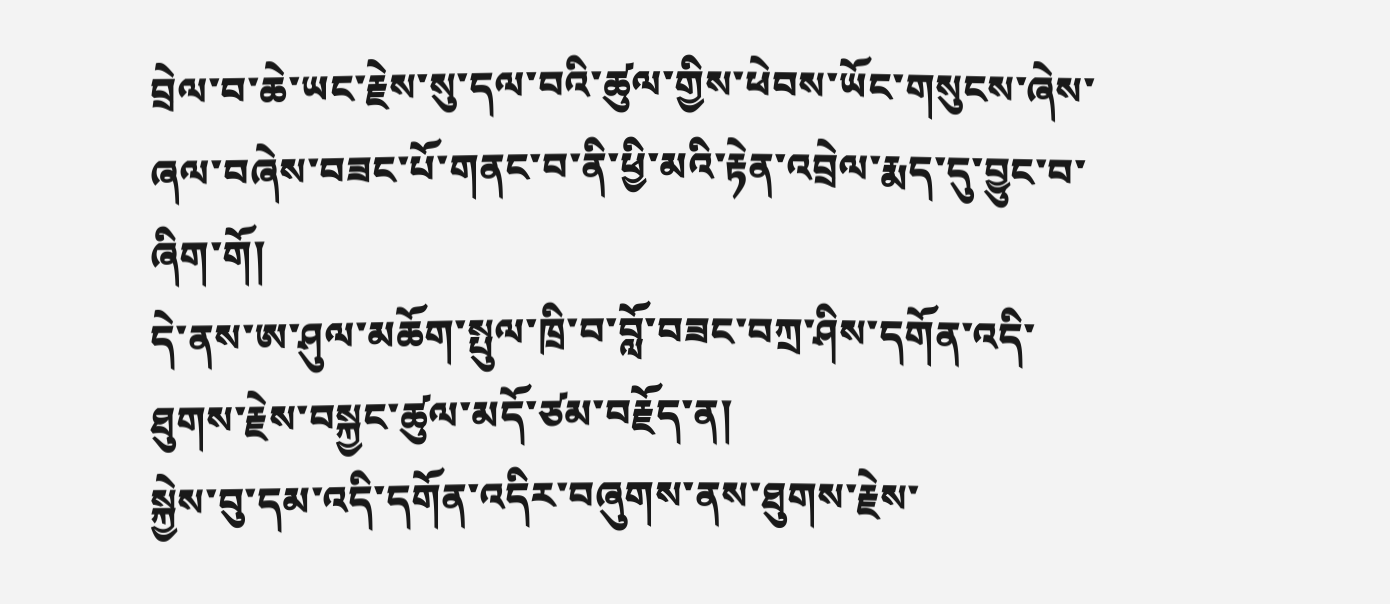བྲེལ་བ་ཆེ་ཡང་རྗེས་སུ་དལ་བའི་ཚུལ་གྱིས་ཕེབས་ཡོང་གསུངས་ཞེས་ཞལ་བཞེས་བཟང་པོ་གནང་བ་ནི་ཕྱི་མའི་རྟེན་འབྲེལ་རྨད་དུ་བྱུང་བ་ཞིག་གོ།
དེ་ནས་ཨ་ཤུལ་མཆོག་སྤུལ་ཁྲི་བ་བློ་བཟང་བཀྲ་ཤིས་དགོན་འདི་ཐུགས་རྗེས་བསྐྱང་ཚུལ་མདོ་ཙམ་བརྗོད་ན།
སྐྱེས་བུ་དམ་འདི་དགོན་འདིར་བཞུགས་ནས་ཐུགས་རྗེས་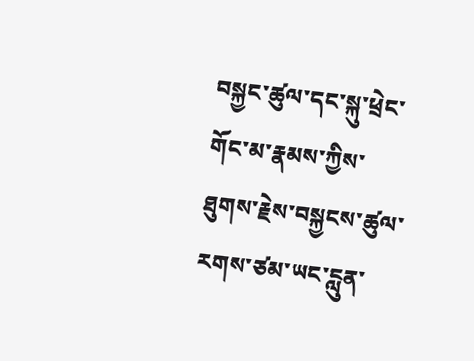བསྐྱང་ཚུལ་དང་སྐུ་ཕྲེང་གོང་མ་རྣམས་ཀྱིས་ཐུགས་རྗེས་བསྐྱངས་ཚུལ་རགས་ཙམ་ཡང་ངླུན་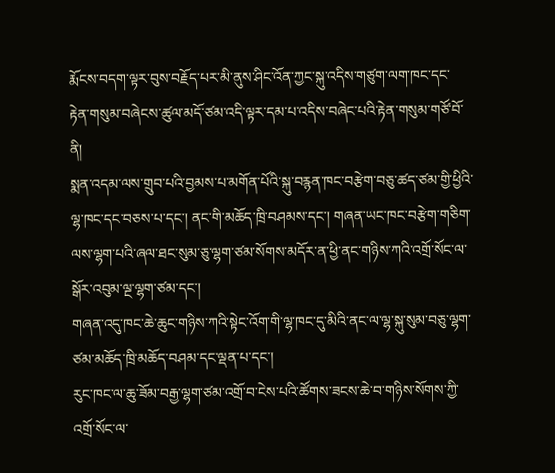རྨོངས་བདག་ལྟར་བུས་བརྗོད་པར་མི་ནུས་ཤིང་འོན་ཀྱང་སྐུ་འདིས་གཙུག་ལག་ཁང་དང་རྟེན་གསུམ་བཞེངས་ཚུལ་མདོ་ཙམ་འདི་ལྟར་དམ་པ་འདིས་བཞེང་པའི་རྟེན་གསུམ་གཙོ་བོ་ནི།
སྨན་འདམ་ལས་གྲུབ་པའི་བྱམས་པ་མགོན་པོའི་སྐུ་བརྙན་ཁང་བརྩེག་བཅུ་ཚད་ཙམ་གྱི་ཕྱིའི་ལྷ་ཁང་དང་བཅས་པ་དང་། ནང་གི་མཆོད་ཁྲི་བཤམས་དང་། གཞན་ཡང་ཁང་བརྩེག་གཅིག་ལས་ལྷག་པའི་ཞལ་ཐང་སུམ་ཅུ་ལྷག་ཙམ་སོགས་མདོར་ན་ཕྱི་ནང་གཉིས་ཀའི་འགྲོ་སོང་ལ་སྒོར་འབུམ་ལྔ་ལྷག་ཙམ་དང་།
གཞན་འདུ་ཁང་ཆེ་ཆུང་གཉིས་ཀའི་སྟེང་འོག་གི་ལྷ་ཁང་དུ་མིའི་ནང་ལ་ལྷ་སྐུ་སུམ་བཅུ་ལྷག་ཙམ་མཆོད་ཁྲི་མཆོད་བཤམ་དང་ལྡན་པ་དང་།
རུང་ཁང་ལ་ཆུ་ཟོམ་བརྒྱ་ལྷག་ཙམ་འགྲོ་བ་ངེས་པའི་ཚོགས་ཟངས་ཆེ་བ་གཉིས་སོགས་ཀྱི་འགྲོ་སོང་ལ་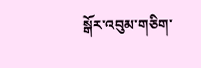སྒོར་འབུམ་གཅིག་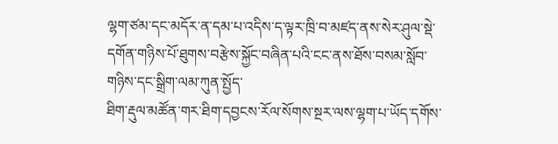ལྷག་ཙམ་དང་མདོར་ན་དམ་པ་འདིས་ད་ལྟར་ཁྲི་བ་མཛད་ནས་སེར་ཤུལ་སྡེ་དགོན་གཉིས་པོ་ཐུགས་བརྩེས་སྐྱོང་བཞིན་པའི་ངང་ནས་ཐོས་བསམ་སློབ་གཉིས་དང་སྒྲིག་ལམ་ཀུན་སྤྱོད་
ཐིག་རྡུལ་མཚོན་གར་ཐིག་དབྱངས་རོལ་སོགས་སྔར་ལས་ལྷག་པ་ཡོད་དགོས་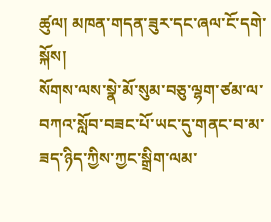ཚུལ། མཁན་གདན་ཟུར་དང་ཞལ་ངོ་དགེ་སྐོས།
སོགས་ལས་སྣེ་མོ་སུམ་བཅུ་ལྷག་ཙམ་ལ་བཀའ་སློབ་བཟང་པོ་ཡང་དུ་གནང་བ་མ་ཟད་ཉིད་ཀྱིས་ཀྱང་སྒྲིག་ལམ་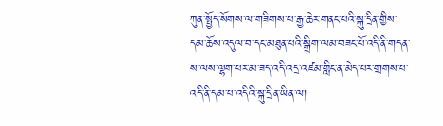ཀུན་སྤྱོད་སོགས་ལ་གཟིགས་པ་རྒྱ་ཆེར་གནང་པའི་སྐུ་དྲིན་གྱིས་དམ་ཆོས་འདུལ་བ་དང་མཐུན་པའི་སྒྲིག་ལམ་བཟང་པོ་འདི་ནི་གདན་ས་ལས་ལྷག་པར་མ་ཟད་འདི་འདྲ་འཛམ་གླིང་ན་མེད་པར་གྲགས་པ་འདི་ནི་དམ་པ་འདིའི་སྐུ་དྲིན་ཡིན་ལ།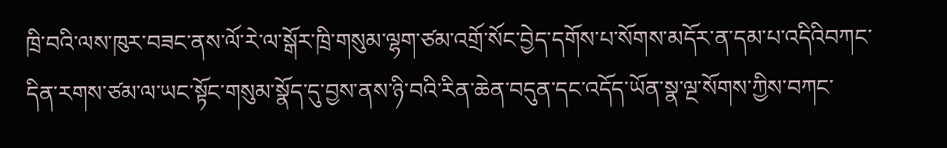ཁྲི་བའི་ལས་ཁུར་བཟང་ནས་ལོ་རེ་ལ་སྒོར་ཁྲི་གསུམ་ལྷག་ཙམ་འགྲོ་སོང་བྱེད་དགོས་པ་སོགས་མདོར་ན་དམ་པ་འདིའིབཀང་དིན་རགས་ཙམ་ལ་ཡང་སྟོང་གསུམ་སྣོད་དུ་བྱས་ནས་ཉི་བའི་རིན་ཆེན་བདུན་དང་འདོད་ཡོན་སྣ་ལྔ་སོགས་ཀྱིས་བཀང་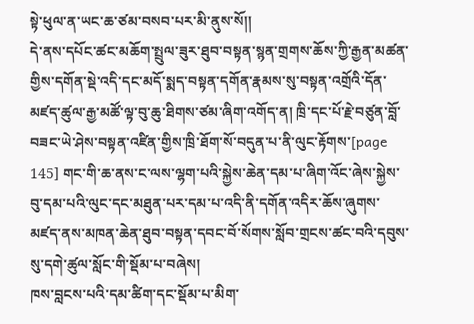སྟེ་ཕུལ་ན་ཡང་ཆ་ཙམ་བསབ་པར་མི་ནུས་སོ།།
དེ་ནས་དཔོང་ཚང་མཆོག་སྤྲུལ་ཟུར་ཐུབ་བསྟན་སྙན་གྲགས་ཆོས་ཀྱི་རྒྱན་མཚན་གྱིས་དགོན་སྡེ་འདི་དང་མདོ་སྨད་བསྟན་དགོན་རྣམས་སུ་བསྟན་འགྲོའི་དོན་མཛད་ཚུལ་རྒྱ་མཚོ་ལྟ་བུ་ཆུ་ཐིགས་ཙམ་ཞིག་འགོད་ན། ཁྲི་དང་པོ་རྗེ་བཙུན་བློ་བཟང་ཡེ་ཤེས་བསྟན་འཛིན་གྱིས་ཁྲི་ཐོག་སོ་བདུན་པ་ནི་ལུང་རྟོགས་[page 145] གང་གི་ཆ་ནས་ང་ལས་ལྷག་པའི་སྐྱེས་ཆེན་དམ་པ་ཞིག་འོང་ཞེས་སྐྱེས་བུ་དམ་པའི་ལུང་དང་མཐུན་པར་དམ་པ་འདི་ནི་དགོན་འདིར་ཆོས་ཞུགས་མཛད་ནས་མཁན་ཆེན་ཐུབ་བསྟན་དབང་བོ་སོགས་སློབ་གྲངས་ཚང་བའི་དབུས་སུ་དགེ་ཚུལ་སློང་གི་སྡོམ་པ་བཞེས།
ཁས་བླངས་པའི་དམ་ཚིག་དང་སྡོམ་པ་མིག་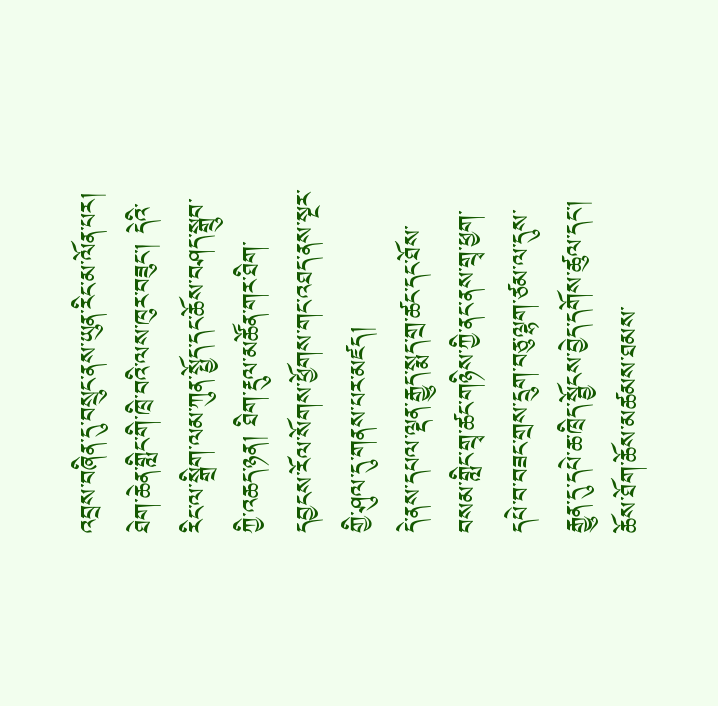འབྲས་བཞིན་དུ་བསྲུང་ནས་ཡུན་རིང་མ་ལོན་པར། ཐེག་ཆེན་གླིང་གི་ཁྲི་བའི་ལས་ཁུར་བཟུང་། དེའི་རིང་ལ་སྒྲིག་ལམ་ཀུན་སྤྱོད་དང་ཆོས་བཤད་སྒྲུབ་ཀྱི་འཆད་ཉན། ཐིག་རྡུལ་མཚོན་གར་ཐིག་དབྱངས་རོལ་སོགས་ཕྱོགས་གང་འཐད་ནས་སྔར་གྱི་ཤུལ་དུ་གནས་པར་མཛད།
དེ་ནས་དཔལ་ལྡན་རྒྱུད་སྨད་གྲ་ཚང་དང་ཐོས་བསམ་གླིང་གྲྭ་ཚང་གཉིས་ཀྱི་ནང་ནས་གྲྭ་ཕྱག་དཔེ་བ་བཟང་གྲས་དྲུག་བཅུ་ལྷག་ཙམ་ལ་དུས་རྒྱུན་དུ་དཔེ་ཆ་ཁྲིད་སྦྱོངས་བྱེད་དགོས་ཚུལ་དང་།
ཆོས་ཐོག་ཆོས་མཚམས་ཐམས་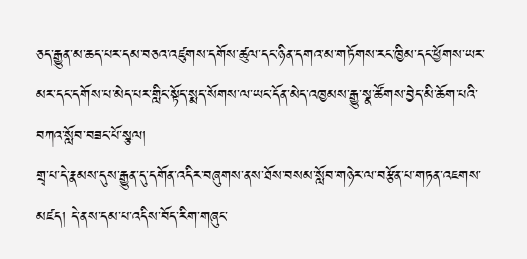ཅད་རྒྱུན་མ་ཆད་པར་དམ་བཅའ་འཛུགས་དགོས་ཚུལ་དང་ཉིན་དགའ་མ་གཏོགས་རང་ཁྱིམ་དང་ཕྱོགས་ཡར་མར་དང་དགོས་པ་མེད་པར་གླིང་སྟོད་སྨད་སོགས་ལ་ཡང་དོན་མེད་འཁྱམས་རྒྱུ་སྣ་ཚོགས་བྱེད་མི་ཆོག་པའི་བཀའ་སློབ་བཟང་པོ་སྩལ།
གྲྭ་པ་དེ་རྣམས་དུས་རྒྱུན་དུ་དགོན་འདིར་བཞུགས་ནས་ཐོས་བསམ་སློབ་གཉེར་ལ་བརྩོན་པ་གཏན་འཇགས་མཛད། དེ་ནས་དམ་པ་འདིས་བོད་རིག་གཞུང་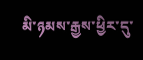མི་ཉམས་རྒྱས་ཕྱིར་དུ་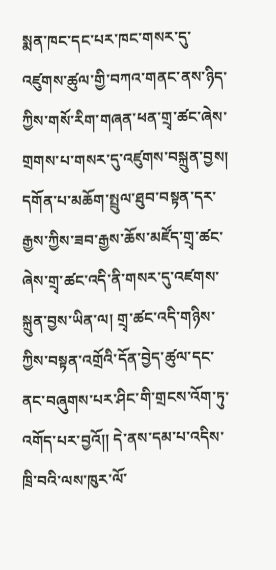སྨན་ཁང་དང་པར་ཁང་གསར་དུ་འཛུགས་ཚུལ་གྱི་བཀའ་གནང་ནས་ཉིད་ཀྱིས་གསོ་རིག་གཞན་ཕན་གྲྭ་ཚང་ཞེས་གྲགས་པ་གསར་དུ་འཛུགས་བསྐྲུན་བྱས།
དགོན་པ་མཆོག་སྤྲུལ་ཐུབ་བསྟན་དར་རྒྱས་ཀྱིས་ཟབ་རྒྱས་ཆོས་མཛོད་གྲྭ་ཚང་ཞེས་གྲྭ་ཚང་འདི་ནི་གསར་དུ་འཛགས་སྐྲུན་བྱས་ཡིན་ལ། གྲྭ་ཚང་འདི་གཉིས་ཀྱིས་བསྟན་འགྲོའི་དོན་བྱེད་ཚུལ་དང་ནང་བཞུགས་པར་ཤིང་གི་གྲངས་འོག་ཏུ་འགོད་པར་བྱའོ།། དེ་ནས་དམ་པ་འདིས་ཁྲི་བའི་ལས་ཁུར་ལོ་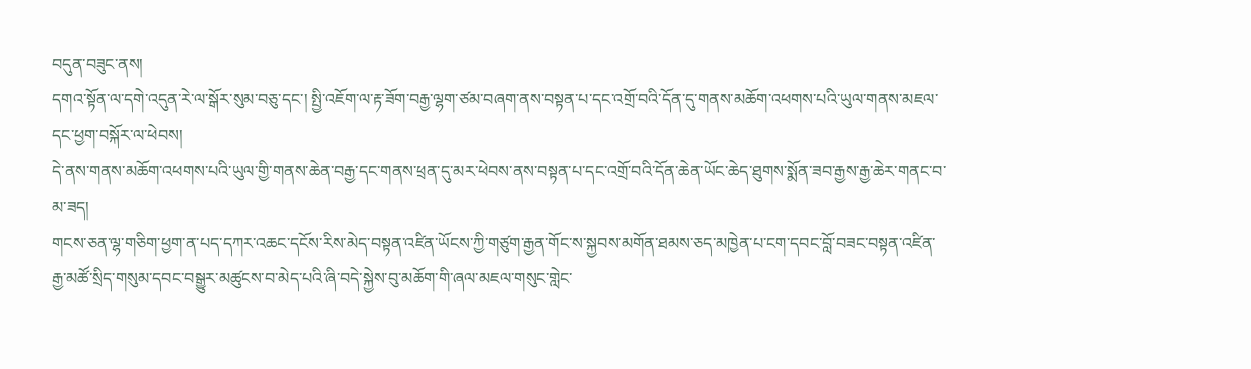བདུན་བཟུང་ནས།
དགའ་སྟོན་ལ་དགེ་འདུན་རེ་ལ་སྒོར་སུམ་བཅུ་དང་། སྤྱི་འཇོག་ལ་རྟ་ཟོག་བརྒྱ་ལྷག་ཙམ་བཞག་ནས་བསྟན་པ་དང་འགྲོ་བའི་དོན་དུ་གནས་མཆོག་འཕགས་པའི་ཡུལ་གནས་མཇལ་དང་ཕྱག་བསྐོར་ལ་ཕེབས།
དེ་ནས་གནས་མཆོག་འཕགས་པའི་ཡུལ་གྱི་གནས་ཆེན་བརྒྱ་དང་གནས་ཕྲན་དུ་མར་ཕེབས་ནས་བསྟན་པ་དང་འགྲོ་བའི་དོན་ཆེན་ཡོང་ཆེད་ཐུགས་སྨོན་ཟབ་རྒྱས་རྒྱ་ཆེར་གནང་བ་མ་ཟད།
གངས་ཅན་ལྷ་གཅིག་ཕྱག་ན་པད་དཀར་འཆང་དངོས་རིས་མེད་བསྟན་འཛིན་ཡོངས་ཀྱི་གཙུག་རྒྱན་གོང་ས་སྐྱབས་མགོན་ཐམས་ཅད་མཁྱེན་པ་ངག་དབང་བློ་བཟང་བསྟན་འཛིན་རྒྱ་མཚོ་སྲིད་གསུམ་དབང་བསྒྱུར་མཚུངས་བ་མེད་པའི་ཞི་བདེ་སྐྱེས་བུ་མཆོག་གི་ཞལ་མཇལ་གསུང་གླེང་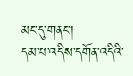མང་དུ་གནང་།
དམ་པ་འདིས་དགོན་འདིའི་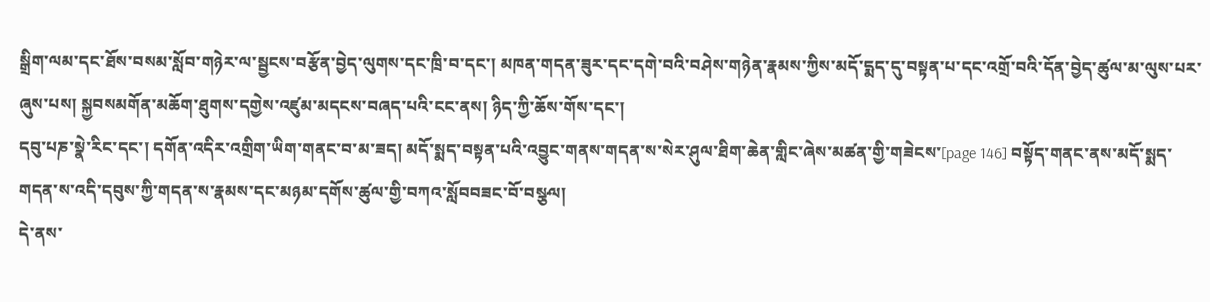སྒྲིག་ལམ་དང་ཐོས་བསམ་སློབ་གཉེར་ལ་སྦྱངས་བརྩོན་བྱེད་ལུགས་དང་ཁྲི་བ་དང་། མཁན་གདན་ཟུར་དང་དགེ་བའི་བཤེས་གཉེན་རྣམས་ཀྱིས་མདོ་དྨད་དུ་བསྟན་པ་དང་འགྲོ་བའི་དོན་བྱེད་ཚུལ་མ་ལུས་པར་ཞུས་པས། སྐྱབསམགོན་མཆོག་ཐུགས་དགྱེས་འཛུམ་མདངས་བཞད་པའི་ངང་ནས། ཉིད་ཀྱི་ཆོས་གོས་དང་།
དབུ་པཎ་སྣེ་རིང་དང་། དགོན་འདིར་འགྲིག་ཡིག་གནང་བ་མ་ཟད། མདོ་སྨད་བསྟན་པའི་འབྱུང་གནས་གདན་ས་སེར་ཤུལ་ཐིག་ཆེན་གླིང་ཞེས་མཚན་གྱི་གཟེངས་[page 146] བསྟོད་གནང་ནས་མདོ་སྨད་གདན་ས་འདི་དབུས་ཀྱི་གདན་ས་རྣམས་དང་མཉམ་དགོས་ཚུལ་གྱི་བཀའ་སློབབཟང་བོ་བསྩལ།
དེ་ནས་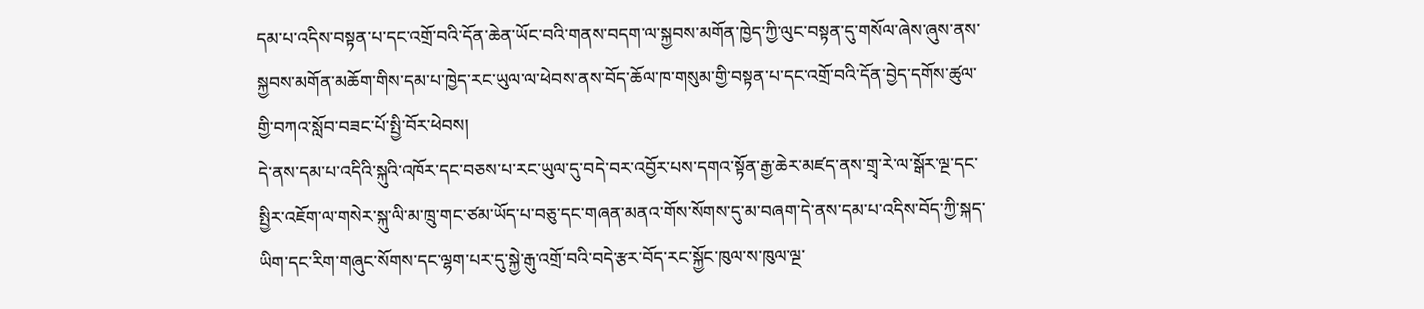དམ་པ་འདིས་བསྟན་པ་དང་འགྲོ་བའི་དོན་ཆེན་ཡོང་བའི་གནས་བདག་ལ་སྐྱབས་མགོན་ཁྱེད་ཀྱི་ལུང་བསྟན་དུ་གསོལ་ཞེས་ཞུས་ནས་སྐྱབས་མགོན་མཆོག་གིས་དམ་པ་ཁྱེད་རང་ཡུལ་ལ་ཕེབས་ནས་བོད་ཆོལ་ཁ་གསུམ་གྱི་བསྟན་པ་དང་འགྲོ་བའི་དོན་བྱེད་དགོས་ཚུལ་གྱི་བཀའ་སློབ་བཟང་པོ་སྤྱི་བོར་ཕེབས།
དེ་ནས་དམ་པ་འདིའི་སྐུའི་འཁོར་དང་བཅས་པ་རང་ཡུལ་དུ་བདེ་བར་འབྱོར་པས་དགའ་སྟོན་རྒྱ་ཆེར་མཛད་ནས་གྲྭ་རེ་ལ་སྒོར་ལྔ་དང་སྤྱིར་འཇོག་ལ་གསེར་སྐུ་ལི་མ་ཁྲུ་གང་ཙམ་ཡོད་པ་བཅུ་དང་གཞན་མནའ་གོས་སོགས་དུ་མ་བཞག་དེ་ནས་དམ་པ་འདིས་བོད་ཀྱི་སྐད་ཡིག་དང་རིག་གཞུང་སོགས་དང་ལྷག་པར་དུ་སྐྱེ་རྒུ་འགྲོ་བའི་བདེ་རྩར་བོད་རང་སྐྱོང་ཁུལ་ས་ཁུལ་ལྔ་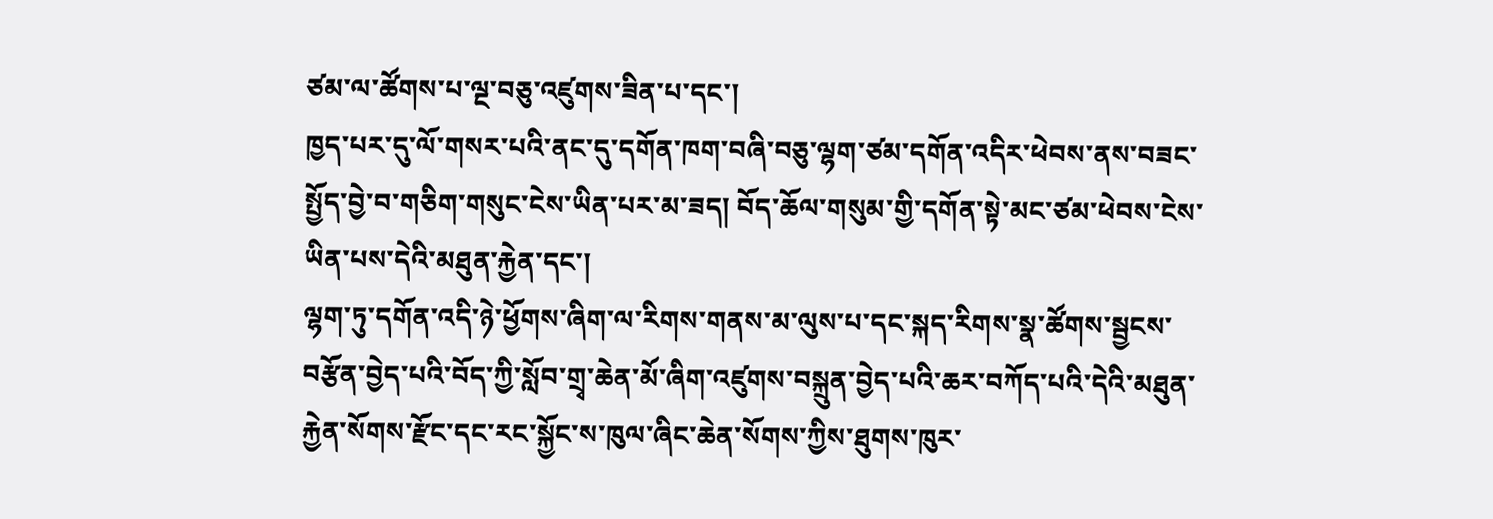ཙམ་ལ་ཚོགས་པ་ལྔ་བཅུ་འཛུགས་ཟིན་པ་དང་།
ཁྱད་པར་དུ་ལོ་གསར་པའི་ནང་དུ་དགོན་ཁག་བཞི་བཅུ་ལྷག་ཙམ་དགོན་འདིར་ཕེབས་ནས་བཟང་སྤྱོད་བྱེ་བ་གཅིག་གསུང་ངེས་ཡིན་པར་མ་ཟད། བོད་ཆོལ་གསུམ་གྱི་དགོན་སྟེ་མང་ཙམ་ཕེབས་ངེས་ཡིན་པས་དེའི་མཐུན་རྐྱེན་དང་།
ལྷག་ཏུ་དགོན་འདི་ཉེ་ཕྱོགས་ཞིག་ལ་རིགས་གནས་མ་ལུས་པ་དང་སྐད་རིགས་སྣ་ཚོགས་སྦྱངས་བརྩོན་བྱེད་པའི་བོད་ཀྱི་སློབ་གྲྭ་ཆེན་མོ་ཞིག་འཛུགས་བསྐྲུན་བྱེད་པའི་ཆར་བཀོད་པའི་དེའི་མཐུན་རྐྱེན་སོགས་རྫོང་དང་རང་སྐྱོང་ས་ཁུལ་ཞིང་ཆེན་སོགས་ཀྱིས་ཐུགས་ཁུར་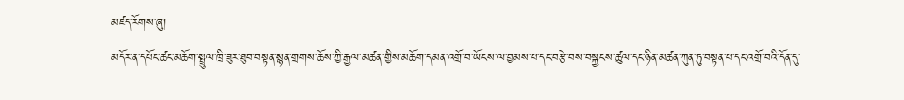མཛད་རོགས་ཞུ།
མདོར་ན་དཔོང་ཚང་མཆོག་སྤྲུལ་ཁྲི་ཟུར་ཐུབ་བསྟན་སྙན་གྲགས་ཆོས་ཀྱི་རྒྱལ་མཚན་གྱིས་མཆོག་དམན་འགྲོ་བ་ཡོངས་ལ་བྱམས་པ་དང་བརྩེ་བས་བསྐྱངས་ཚུལ་དང་ཉིན་མཚན་ཀུན་ཏུ་བསྟན་པ་དང་འགྲོ་བའི་དོན་དུ་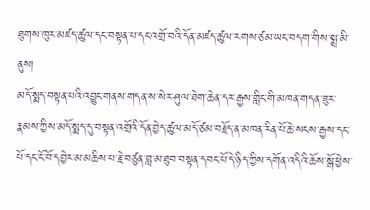ཐུགས་ཁུར་མཛད་ཚུལ་དང་བསྟན་པ་དང་འགྲོ་བའི་དོན་མཛད་ཚུལ་རགས་ཙམ་ཡང་བདག་གིས་སྨྲ་མི་ནུས།
མདོ་སྨད་བསྟན་པའི་འབྱུང་གནས་གདན་ས་སེར་ཤུལ་ཐེག་ཆེན་དར་རྒྱས་གླིང་གི་མཁན་གདན་ཟུར་རྣམས་ཀྱིས་མདོ་སྨད་དུ་བསྟན་འགྲོའི་དོན་བྱེད་ཚུལ་མདོ་ཙམ་བརྗོད་ན་མཁན་རིན་པོ་ཆེ་སངས་རྒྱས་དང་པོ་དང་ངོ་བོ་དབྱེར་མ་མཆིས་པ་རྗེ་བཙུན་བླ་མ་ཐུབ་བསྟན་དབང་པོ་དེ་ཉིད་ཀྱིས་དགོན་འདིའི་ཆོས་སྒོ་ཕྱེས་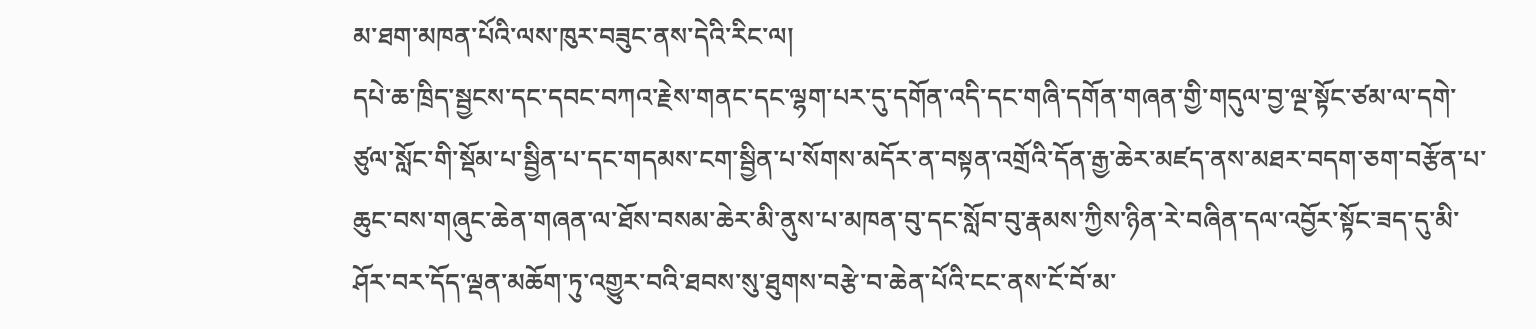མ་ཐག་མཁན་པོའི་ལས་ཁུར་བཟུང་ནས་དེའི་རིང་ལ།
དཔེ་ཆ་ཁྲིད་སྦྱངས་དང་དབང་བཀའ་རྗེས་གནང་དང་ལྷག་པར་དུ་དགོན་འདི་དང་གཞི་དགོན་གཞན་གྱི་གདུལ་བྱ་ལྔ་སྟོང་ཙམ་ལ་དགེ་ཙུལ་སློང་གི་སྡོམ་པ་སྦྱིན་པ་དང་གདམས་ངག་སྦྱིན་པ་སོགས་མདོར་ན་བསྟན་འགྲོའི་དོན་རྒྱ་ཆེར་མཛད་ནས་མཐར་བདག་ཅག་བརྩོན་པ་ཆུང་བས་གཞུང་ཆེན་གཞན་ལ་ཐོས་བསམ་ཆེར་མི་ནུས་པ་མཁན་བུ་དང་སློབ་བུ་རྣམས་ཀྱིས་ཉིན་རེ་བཞིན་དལ་འབྱོར་སྟོང་ཟད་དུ་མི་ཤོར་བར་དོད་ལྡན་མཆོག་ཏུ་འགྱུར་བའི་ཐབས་སུ་ཐུགས་བརྩེ་བ་ཆེན་པོའི་ངང་ནས་ངོ་བོ་མ་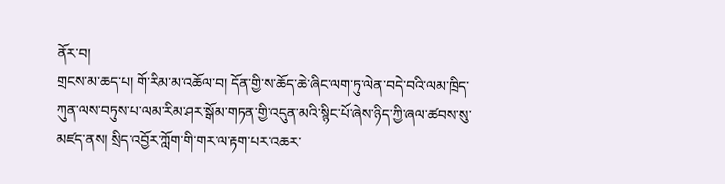ནོར་བ།
གྲངས་མ་ཆད་པ། གོ་རིམ་མ་འཆོལ་བ། དོན་གྱི་ས་ཆོད་ཆེ་ཞིང་ལག་ཏུ་ལེན་བདེ་བའི་ལམ་ཁྲིད་ཀུན་ལས་བཏུས་པ་ལམ་རིམ་ཤར་སྒོམ་གཏན་གྱི་འདུན་མའི་སྙིང་པོ་ཞེས་ཉིད་ཀྱི་ཞལ་ཚབས་སུ་མཛད་ནས། སྲིད་འབྱོར་ཀློག་གི་གར་ལ་རྟག་པར་འཆར་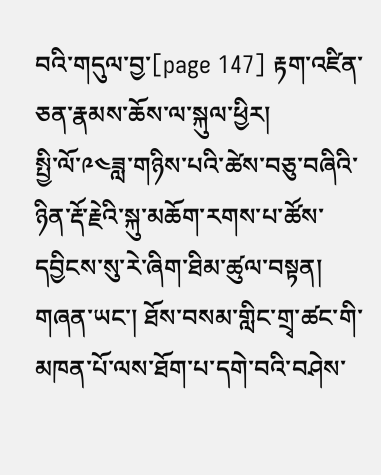བའི་གདུལ་བྱ་[page 147] རྟག་འཛིན་ཅན་རྣམས་ཆོས་ལ་སྐུལ་ཕྱིར།
སྤྱི་ལོ་༩༤ཟླ་གཉིས་པའི་ཚེས་བཅུ་བཞིའི་ཉིན་རྡོ་རྗེའི་སྐུ་མཆོག་རགས་པ་ཚོས་དབྱིངས་སུ་རེ་ཞིག་ཐིམ་ཚུལ་བསྟན། གཞན་ཡང་། ཐོས་བསམ་གླིང་གྲྭ་ཚང་གི་མཁན་པོ་ལས་ཐོག་པ་དགེ་བའི་བཤེས་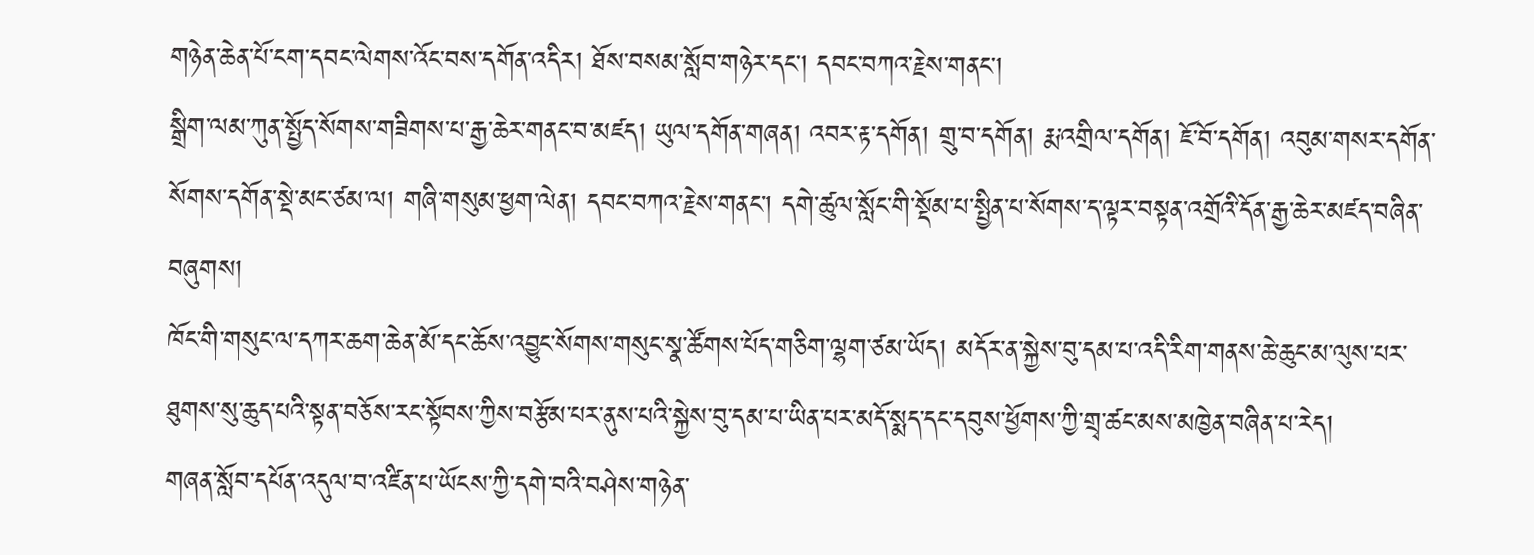གཉེན་ཆེན་པོ་ངག་དབང་ལེགས་འོང་བས་དགོན་འདིར། ཐོས་བསམ་སློབ་གཉེར་དང་། དབང་བཀའ་རྗེས་གནང་།
སྒྲིག་ལམ་ཀུན་སྤྱོད་སོགས་གཟིགས་པ་རྒྱ་ཆེར་གནང་བ་མཛད། ཡུལ་དགོན་གཞན། འབར་རྟ་དགོན། གྲུ་བ་དགོན། རྨ་འགྲིལ་དགོན། ཇོ་བོ་དགོན། འབུམ་གསར་དགོན་སོགས་དགོན་སྡེ་མང་ཙམ་ལ། གཞི་གསུམ་ཕྱག་ལེན། དབང་བཀའ་རྗེས་གནང་། དགེ་ཚུལ་སློང་གི་སྡོམ་པ་སྤྱིན་པ་སོགས་ད་ལྟར་བསྟན་འགྲོའི་དོན་རྒྱ་ཆེར་མཛད་བཞིན་བཞུགས།
ཁོང་གི་གསུང་ལ་དཀར་ཆག་ཆེན་མོ་དང་ཆོས་འབྱུང་སོགས་གསུང་སྣ་ཚོགས་པོད་གཅིག་ལྷག་ཙམ་ཡོད། མདོར་ན་སྐྱེས་བུ་དམ་པ་འདི་རིག་གནས་ཆེ་ཆུང་མ་ལུས་པར་ཐུགས་སུ་ཆུད་པའི་སྟན་བཅོས་རང་སྟོབས་ཀྱིས་བརྩོམ་པར་ནུས་པའི་སྐྱེས་བུ་དམ་པ་ཡིན་པར་མདོ་སྨད་དང་དབུས་ཕྱོགས་ཀྱི་གྲྭ་ཚང་མས་མཁྱེན་བཞིན་པ་རེད།
གཞན་སློབ་དཔོན་འདུལ་བ་འཛིན་པ་ཡོངས་ཀྱི་དགེ་བའི་བཤེས་གཉེན་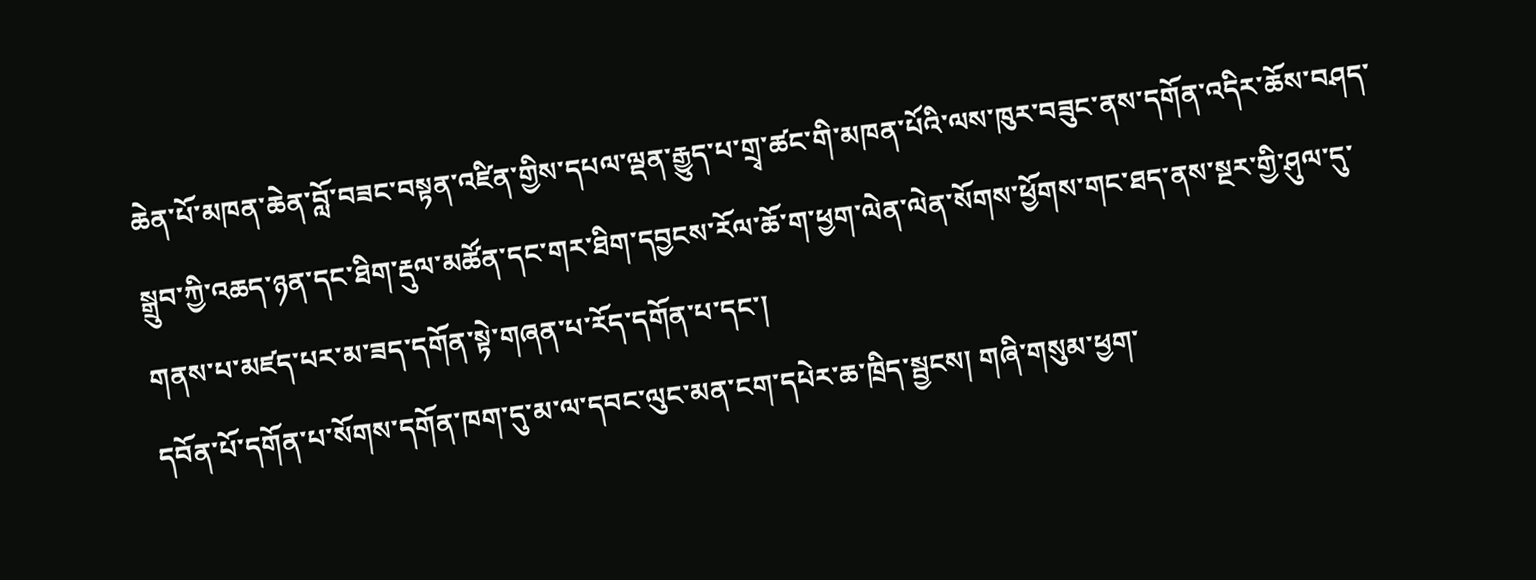ཆེན་པོ་མཁན་ཆེན་བློ་བཟང་བསྟན་འཛིན་གྱིས་དཔལ་ལྡན་རྒྱུད་པ་གྲྭ་ཚང་གི་མཁན་པོའི་ལས་ཁུར་བཟུང་ནས་དགོན་འདིར་ཆོས་བཤད་སྒྲུབ་ཀྱི་འཆད་ཉན་དང་ཐིག་རྡུལ་མཚོན་དང་གར་ཐིག་དབྱངས་རོལ་ཆོ་ག་ཕྱག་ལེན་ལེན་སོགས་ཕྱོགས་གང་ཐད་ནས་སྔར་གྱི་ཤུལ་དུ་གནས་པ་མཛད་པར་མ་ཟད་དགོན་སྟེ་གཞན་པ་རོད་དགོན་པ་དང་།
དབོན་པོ་དགོན་པ་སོགས་དགོན་ཁག་དུ་མ་ལ་དབང་ལུང་མན་ངག་དཔེར་ཆ་ཁྲིད་སྦྱངས། གཞི་གསུམ་ཕྱག་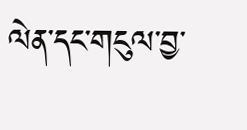ལེན་དང་གངུལ་བྱ་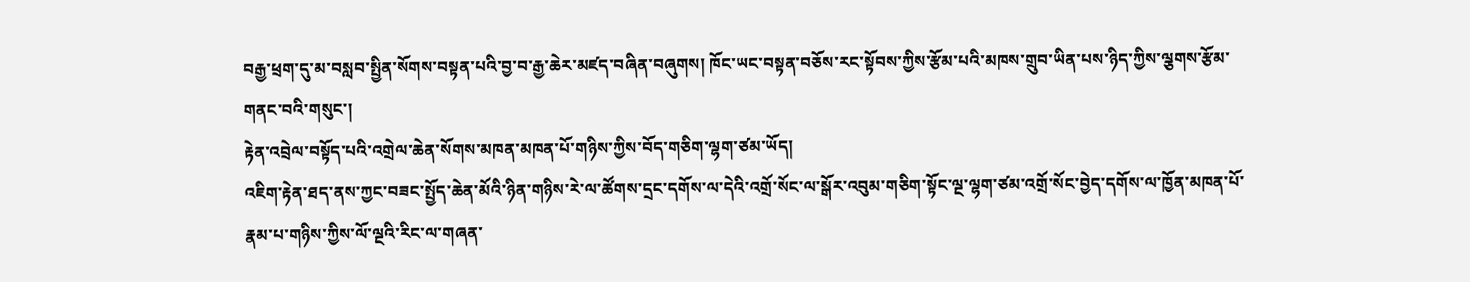བརྒྱ་ཕྲག་དུ་མ་བསླབ་སྤྱིན་སོགས་བསྟན་པའི་བྱ་བ་རྒྱ་ཆེར་མཛད་བཞིན་བཞུགས། ཁོང་ཡང་བསྟན་བཅོས་རང་སྟོབས་ཀྱིས་རྩོམ་པའི་མཁས་གྲུབ་ཡིན་པས་ཉིད་ཀྱིས་ལྕགས་རྩོམ་གནང་བའི་གསུང་།
རྟེན་འབྲེལ་བསྟོད་པའི་འགྲེལ་ཆེན་སོགས་མཁན་མཁན་པོ་གཉིས་ཀྱིས་བོད་གཅིག་ལྷག་ཙམ་ཡོད།
འཇིག་རྟེན་ཐད་ནས་ཀྱང་བཟང་སྤྱོད་ཆེན་མོའི་ཉིན་གཉིས་རེ་ལ་ཚོགས་དྲང་དགོས་ལ་དེའི་འགྲོ་སོང་ལ་སྒོར་འབུམ་གཅིག་སྟོང་ལྔ་ལྷག་ཙམ་འགྲོ་སོང་བྱེད་དགོས་ལ་ཁྱོན་མཁན་པོ་རྣམ་པ་གཉིས་ཀྱིས་ལོ་ལྔའི་རིང་ལ་གཞན་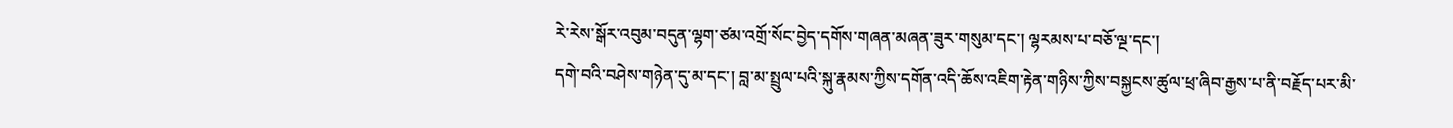རེ་རེས་སྒོར་འབུམ་བདུན་ལྷག་ཙམ་འགྲོ་སོང་བྱེད་དགོས་གཞན་མཞན་ཟུར་གསུམ་དང་། ལྷརམས་པ་བཅོ་ལྔ་དང་།
དགེ་བའི་བཤེས་གཉེན་དུ་མ་དང་། བླ་མ་སྤྲུལ་པའི་སྐུ་རྣམས་ཀྱིས་དགོན་འདི་ཆོས་འཇིག་རྟེན་གཉིས་ཀྱིས་བསྐྱངས་ཚུལ་ཕྲ་ཞིབ་རྒྱས་པ་ནི་བརྗོད་པར་མི་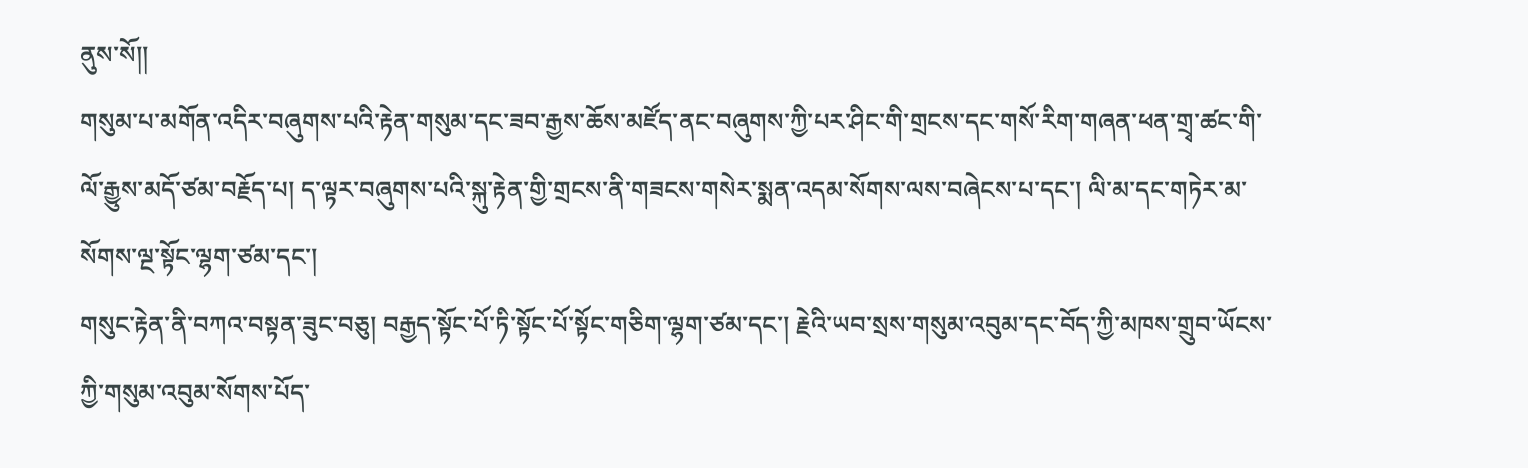ནུས་སོ།།
གསུམ་པ་མགོན་འདིར་བཞུགས་པའི་རྟེན་གསུམ་དང་ཟབ་རྒྱས་ཆོས་མཛོད་ནང་བཞུགས་ཀྱི་པར་ཤིང་གི་གྲངས་དང་གསོ་རིག་གཞན་ཕན་གྲྭ་ཚང་གི་ལོ་རྒྱུས་མདོ་ཙམ་བརྗོད་པ། ད་ལྟར་བཞུགས་པའི་སྐུ་རྟེན་གྱི་གྲངས་ནི་གཟངས་གསེར་སྨན་འདམ་སོགས་ལས་བཞེངས་པ་དང་། ལི་མ་དང་གཏེར་མ་སོགས་ལྔ་སྟོང་ལྷག་ཙམ་དང་།
གསུང་རྟེན་ནི་བཀའ་བསྟན་ཟུང་བཅུ། བརྒྱད་སྟོང་པོ་ཏི་སྟོང་པོ་སྟོང་གཅིག་ལྷག་ཙམ་དང་། རྗེའི་ཡབ་སྲས་གསུམ་འབུམ་དང་བོད་ཀྱི་མཁས་གྲུབ་ཡོངས་ཀྱི་གསུམ་འབུམ་སོགས་པོད་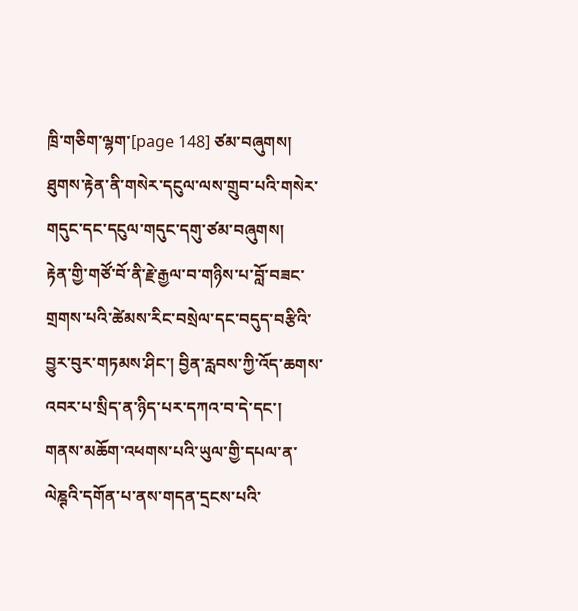ཁྲི་གཅིག་ལྷག་[page 148] ཙམ་བཞུགས། ཐུགས་རྟེན་ནི་གསེར་དངུལ་ལས་གྲུབ་པའི་གསེར་གདུང་དང་དངུལ་གདུང་དགུ་ཙམ་བཞུགས།
རྟེན་གྱི་གཙོ་བོ་ནི་རྗེ་རྒྱལ་བ་གཉིས་པ་བློ་བཟང་གྲགས་པའི་ཚེམས་རིང་བསྲེལ་དང་བདུད་བརྩིའི་བྱུར་བུར་གཏམས་ཤིང་། བྱིན་རླབས་ཀྱི་འོད་ཆགས་འབར་པ་སྲིད་ན་ཉིད་པར་དཀའ་བ་དེ་དང་།
གནས་མཆོག་འཕགས་པའི་ཡུལ་གྱི་དཔལ་ན་ལེཎྚའི་དགོན་པ་ནས་གདན་དྲངས་པའི་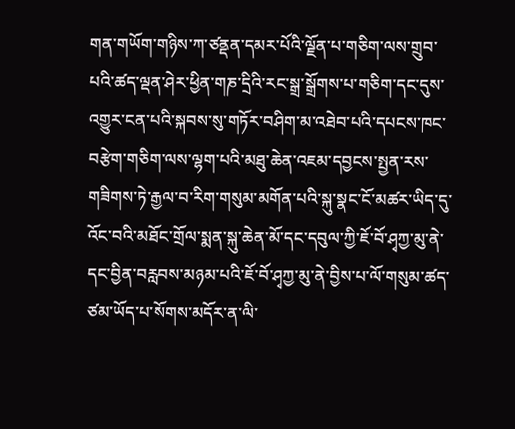གན་གཡོག་གཉིས་ཀ་ཙནྡན་དམར་པོའི་ལྗོན་པ་གཅིག་ལས་གྲུབ་པའི་ཚད་ལྡན་ཤེར་ཕྱིན་གཎ་དྲིའི་རང་སྒྲ་སྒྲོགས་པ་གཅིག་དང་དུས་འགྱུར་ངན་པའི་སྐབས་སུ་གཏོར་བཤིག་མ་འཐེབ་པའི་དཔངས་ཁང་བརྩེག་གཅིག་ལས་ལྷག་པའི་མཐུ་ཆེན་འཇམ་དབྱངས་སྤྱན་རས་གཟིགས་ཏེ་རྒྱལ་བ་རིག་གསུམ་མགོན་པའི་སྐུ་སྣང་ངོ་མཚར་ཡིད་དུ་འོང་བའི་མཐོང་གྲོལ་སྨན་སྐུ་ཆེན་མོ་དང་དབུལ་ཀྱི་ཇོ་བོ་ཤྭཀྱ་མུ་ནེ་དང་བྱིན་བརླབས་མཉམ་པའི་ཇོ་བོ་ཤྭཀྱ་མུ་ནེ་བྱིས་པ་ལོ་གསུམ་ཚད་ཙམ་ཡོད་པ་སོགས་མདོར་ན་ལི་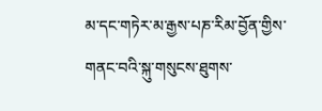མ་དང་གཏེར་མ་རྒྱས་པཎ་རིམ་བྱོན་གྱིས་གནང་བའི་སྐུ་གསུངས་ཐུགས་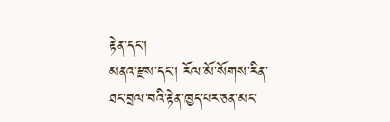རྟེན་དང་།
མནའ་རྫས་དང་། རོལ་མོ་སོགས་རིན་ཐང་བྲལ་བའི་རྟེན་ཁྱད་པར་ཅན་མང་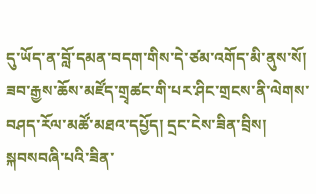དུ་ཡོད་ན་བློ་དམན་བདག་གིས་དེ་ཙམ་འགོད་མི་ནུས་སོ། ཟབ་རྒྱས་ཆོས་མཛོད་གྲྭཚང་གི་པར་ཤིང་གྲངས་ནི་ལེགས་བཤད་རོལ་མཚོ་མཐའ་དཔྱོད། དྲང་ངེས་ཟིན་བྲིས། སྐབསབཞི་པའི་ཟིན་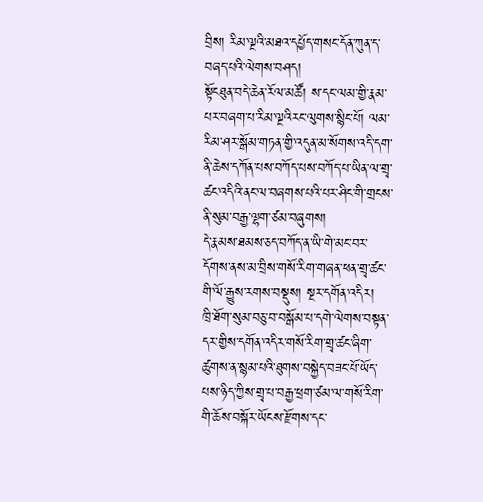བྲིས། རིམ་ལྔའི་མཐའ་དཔྱོད་གསང་དོན་ཀུན་ད་བཞད་པའི་ལེགས་བཤད།
སྟོངཐུན་བདེ་ཆེན་རོལ་མཚོ། ས་དང་ལམ་གྱི་རྣམ་པར་བཞག་པ་རིམ་ལྔའིརང་ལུགས་སྙིང་པོ། ལམ་རིམ་ཤར་སྒོམ་གཏན་གྱི་འདུན་མ་སོགས་འདི་དག་ནི་ཆེས་དཀོན་པས་བཀོད་པས་བཀོད་པ་ཡིན་ལ་གྲྭ་ཚང་འདིའི་ནང་ལ་བཞགས་པའི་པར་ཤིང་གི་གྲངས་ནི་སུམ་བརྒྱ་ལྷག་ཙམ་བཞུགས།
དེ་རྣམས་ཐམས་ཅད་བཀོད་ན་ཡི་གེ་མང་བར་དོགས་ནས་མ་བྲིས་གསོ་རིག་གཞན་ཕན་གྲྭ་ཚང་གི་ལོ་རྒྱུས་རགས་བསྡུས། སྔར་དགོན་འདིར།
ཁྲི་ཐོག་སུམ་བཅུ་བ་བསྒོམ་པ་དགེ་ལེགས་བསྟན་དར་གྱིས་དགོན་འདིར་གསོ་རིག་གྲྭ་ཚང་ཞིག་ཚུགས་ན་སྙམ་པའི་ཐུགས་བསྐྱེད་བཟང་པོ་ཡོད་པས་ཉིད་ཀྱིས་གྲྭ་པ་བརྒྱ་ཕྲག་ཙམ་ལ་གསོ་རིག་གི་ཆོས་བསྐོར་ཡོངས་རྫོགས་དང་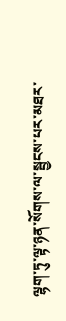ལྷག་ཏུ་ལྟ་ཉན་སོགས་ལ་སྦྱངས་པར་མཐར་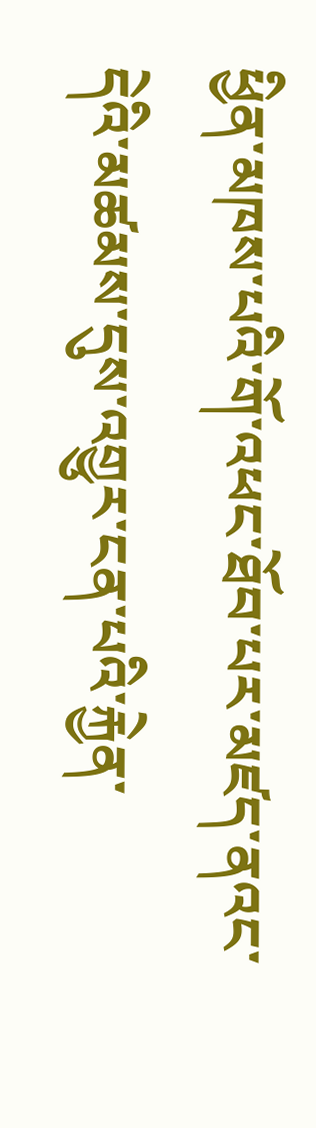ཕྱིན་མཁས་པའི་གོ་འཕང་ཐོབ་པར་མཛད་ནའང་དེའི་མཚམས་དུས་འགྱུར་ངན་པའི་རྐྱེན་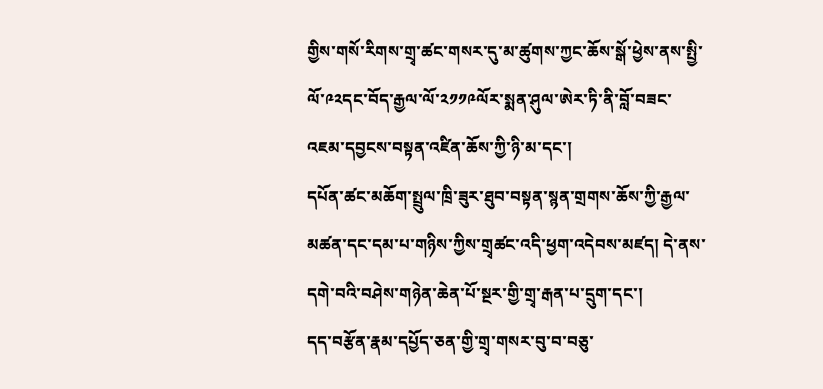གྱིས་གསོ་རིགས་གྲྭ་ཚང་གསར་དུ་མ་ཚུགས་ཀྱང་ཆོས་སྒོ་ཕྱེས་ནས་སྤྱི་ལོ་༩༢དང་བོད་རྒྱལ་ལོ་༢༡༡༩ལོར་སྨན་ཤུལ་ཨེར་ཏི་ནི་བློ་བཟང་འཇམ་དབྱངས་བསྟན་འཛིན་ཆོས་ཀྱི་ཉི་མ་དང་།
དཔོན་ཚང་མཆོག་སྤྲུལ་ཁྲི་ཟུར་ཐུབ་བསྟན་སྙན་གྲགས་ཆོས་ཀྱི་རྒྱལ་མཚན་དང་དམ་པ་གཉིས་ཀྱིས་གྲྭཚང་འདི་ཕྱག་འདེབས་མཛད། དེ་ནས་དགེ་བའི་བཤེས་གཉེན་ཆེན་པོ་སྔར་གྱི་གྲྭ་རྒན་པ་དྲུག་དང་།
དད་བརྩོན་རྣམ་དཔྱོད་ཅན་གྱི་གྲྭ་གསར་བུ་བ་བཅུ་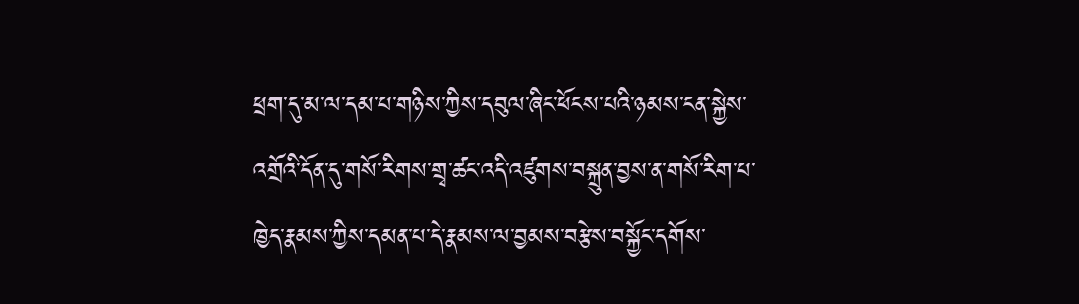ཕྲག་དུ་མ་ལ་དམ་པ་གཉིས་ཀྱིས་དབུལ་ཞིང་ཕོངས་པའི་ཉམས་ངན་སྐྱེས་འགྲོའི་དོན་དུ་གསོ་རིགས་གྲྭ་ཚང་འདི་འཛུགས་བསྐྲུན་བྱས་ན་གསོ་རིག་པ་ཁྱེད་རྣམས་ཀྱིས་དམན་པ་དེ་རྣམས་ལ་བྱམས་བརྩེས་བསྐྱོང་དགོས་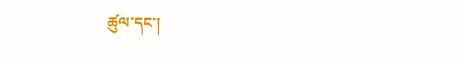ཚུལ་དང་།